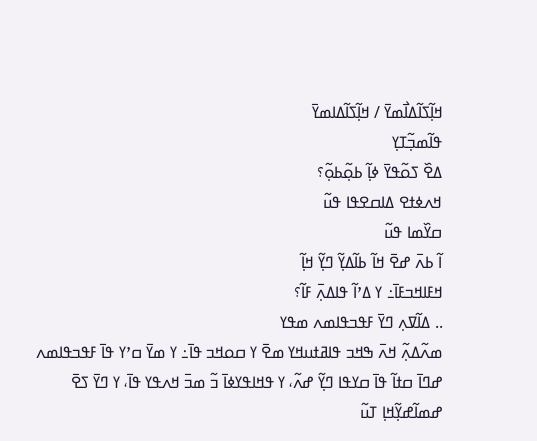ߞߊ߲߬ߖߊ߬ߡߊ߯ߘߌ߫ / ߞߊ߲߬ߖߊ߬ߡߊߘߌ߫
ߟߊ߬ߘߏ߲߬ߠߌ߲
ߡߐ߰ ߖߋ߬ߟߌ߫ ߦߊ߲߬ ߕߋ߲߬ߕߋ߲߬؟
ߞߍߦߙߐ ߡߊߛߐߟߊ ߟߎ߬
ߛߌ߰ߘߊ ߟߎ߬
ߊ߬ ߕߍ߫ ߝߐ߫ ߞߊ߬ ߕߊ߬ߡߌ߲߬ ߣߌ߲߬ ߞߊ߲߬
ߞߓߊߞߏߓߊ߫߸ ߌ ߡߴߊ߬ ߟߊߡߍ߲߫ ߓߊ߬؟
.. ߡߊ߬ߜߍ߲ ߣߌ߫ ߓߟߏߟߊߘߍ ߘߟߌ
ߘߍ߬ߡߍ߲߬ ߞߍ߫ ߒߞߏ ߟߊߥߙߎߞߌ ߘߐ߫ ߌ ߛߋߞߏ ߟߊ߫߸ ߌ ߘߌ߫ ߛߴߌ ߟߊ߫ ߓߟߏߟߊߘߍ ߝߣߊ߫ ߛߙߊ߬ ߟߊ߫ ߛߌߟߊ ߣߌ߲߬ ߝߍ߬، ߌ ߟߞߊߟߌߦߊ߫ ߏ߬ ߘߏ߫ ߞߍߟߌ ߟߊ߫، ߌ ߣߌ߫ ߖߐ߫
ߝߘߊ߬ߝߌ߲߬ߞߊ߲ ߠߎ߬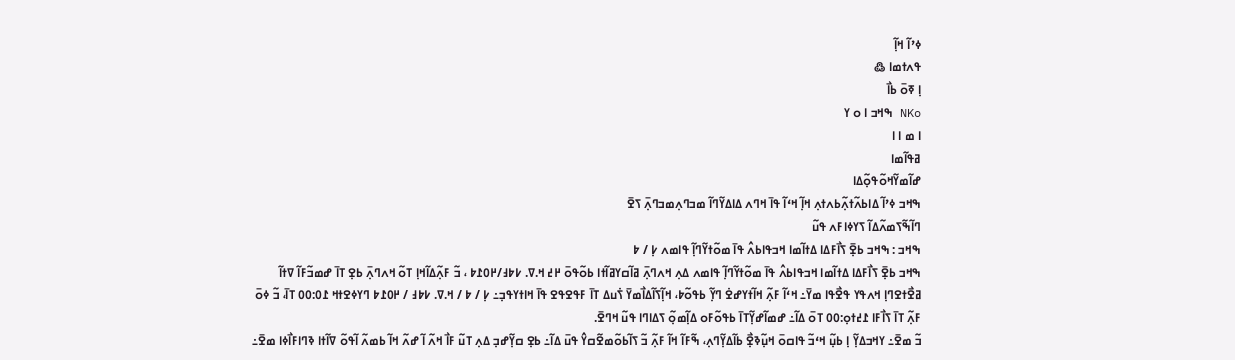ߦߴߊ߬ ߞߊ߲߬
ߟߍߙߘߊ ߷
ߊ߲ ߧߋ߫ ߕߊ߯
NKo ߒߞߏ ߊ ߋ ߌ
ߊ ߘ ߊ ߊ
ߥߟߊ߬ߘߊ
ߝߊ߬ߘߌ߬ߞߋ߬ߟߋ߲߬ߡߊ
ߒߞߏ ߦߴߊ߬ ߡߊߕߍ߬ߙߍ߲߬ߕߍߙߍ߲ ߞߊ߲߬ ߞߵߊ߬ ߟߊ߫ ߞߣߍ ߡߊߡߌ߬ߣߊ߬ ߘߏߣߍ߲ߘߏߣߍ߲߫ ߖߐ߫
ߣߊ߬ߒ߬ߖߘߍ߬ߡߊ߬ ߖߌߦߊߓߍ ߟߎ߬
ߒߞߏ : ߒߞߏ ߕߐ߲߫ ߖߊ߯ߓߡߊ ߡߙߊ߬ߘߊ ߞߏߟߊߕߍ߮ ߟߊ߫ ߘߋ߬ߙߌ߬ߣߊ߲߬ ߟߊߘߍ ߇߲ / ߈
ߒߞߏ ߕߐ߲߫ ߖߊ߯ߓߡߊ ߡߙߊ߬ߘߊ ߞߏߟߊߕߍ߮ ߟߊ߫ ߘߋ߬ߙߌ߬ߣߊ߲߬ ߟߊߘߍ ߡߍ߲ ߞߍߣߍ߲߫ ߥߊ߬ߛߌߥߊ߬ߙߊ ߕߋ߬ߟߋ߫ ߂߄ ߞ.ߜ. ߇߈߃/߂߀߁߈ ، ߏ߬ ߓߍ߲߬ߡߊ߬ߞߊ߲ ߠߋ߬ ߞߍߣߍ߲߫ ߕߐ߲ ߠߊ߫ ߝߘߏ߬ߓߊ߬ ߜߙߊ߬ ߥߐ߯ߙߐߣߊ߲ ߞߍߟߌ ߟߐ߯ߟߊ ߘߌ߫߸ ߞߵߊ߬ ߓߍ߲߬ ߞߊ߬ߙߌߝߐ߭ ߣߌ߲߬ ߕߟߋ߬߈، ߞߊ߲߬ߖߊ߬ߡߊ߯ߘߌ߫ ߖ߭ߎߡ ߠߊ߫ ߓߟߐߟߐ ߟߊ߫ ߞߊߙߌߟߏ߲߸ ߇߲ / ߈ / ߞ.ߜ. ߇߈߃ / ߂߀߁߈ ߣߌߦߐߙߞ ߁߀:߀߀ ߠߊ߫، ߏ߬ ߦߋ߫ ߓߍ߲߬ ߠߊ߫ ߖߊ߯ߓߊ ߁߄ߙߋ߲:߀߀ ߠߋ߫ ߡߊ߬߸ ߝߘߊ߬ߝߌ߲߬ߠߊ߫ ߕߟߋ߬ߓߋ ߡߊ߲߬ߘߋ߲߬ ߖߡߊߣߊ ߟߎ߬ ߞߣߐ߫.
ߏ߬ ߘߐ߫߸ ߌߞߏߡߌ߲߬ ߊ߲ ߕߎ߲߬ ߞߵߏ߬ ߟߊߛߋ߫ ߞߎ߲߬ߢߐ߲߯ ߕߊ߬ߡߌ߲߬ߣߍ߲، ߒ߬ߓߊ߬ ߞߊ߬ ߓߍ߲߬ ߏ߬ ߖߊ߬ߕߋ߬ߘߐ߬ߛߌ߮ ߟߎ߫ ߡߊ߬߸ ߕߐ߲ ߛߌ߲߬ߝߏ߲ ߡߍ߲ ߠߎ߬ ߓߊ߯ ߞߍ߬ ߊ߬ ߝߍ߬ ߞߊ߬ ߕߘߍ߬ ߊ߬ߟߋ߬ ߜߊ߬ߙߊ ߢߣߊߓߊ߯ߦߊ ߘߐ߫߸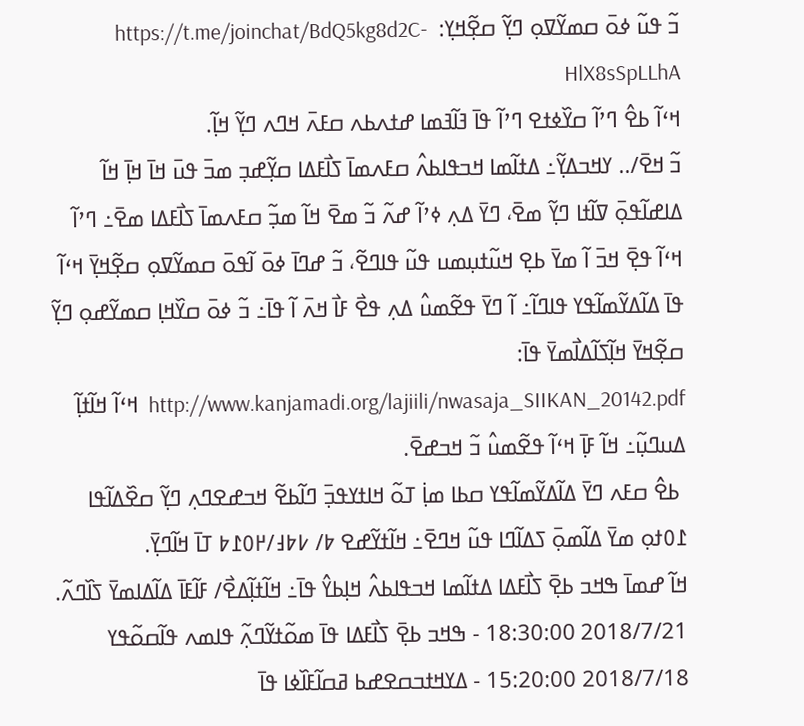ߏ߬ ߟߎ߬ ߦߋ߫ ߛߘߌ߬ߜߋ߲ ߣߌ߲߬ ߛߐ߲߬ߞߌ߲:  https://t.me/joinchat/BdQ5kg8d2C-HlX8sSpLLhA
ߞߵߊ߬ ߕߐ߮ ߣߴߊ߬ ߛߌ߰ߦߙߐ ߣߴߊ߬ ߟߊ߫ ߔߊ߬ߔߘߊ ߝߙߍߕߍ ߛߓߍ߫ ߞߣߍ ߣߌ߲߬ ߞߊ߲߬.
ߏ߬ ߞߐ߫/.. ߌߞߏߡߌ߲߬߸ ߡߙߊ߬ߘߊ ߞߏߟߊߕߍ߮ ߛߓߍߘߊ߫ ߖߊ߯ߓߡߊ ߛߌ߲߬ߝߏ߲ ߘߏ߫ ߟߎ߫ ߞߊ߫ ߞߊ߲߫ ߞߊ߬ ߡߊߝߊ߬ߟߋ߲߫ ߜߊ߬ߙߊ ߣߌ߲߬ ߘߐ߫، ߣߌ߫ ߡߍ߲ ߦߴߊ߬ ߝߍ߬ ߏ߬ ߘߐ߫ ߞߊ߬ ߘߏ߲߬ ߛߓߍߘߊ߫ ߖߊ߯ߓߡߊ ߘߐ߫߸ ߣߴߊ߬ ߞߵߊ߬ ߟߐ߲߫ ߞߏ߫ ߊ߬ ߘߌ߫ ߕߐ߲ ߞߎ߬ߙߎ߲ߘߎ ߟߎ߬ ߟߊߣߐ߬، ߏ߬ ߝߣߊ߫ ߦߋ߫ ߊ߬ߟߋ߫ ߛߘߌ߬ߜߋ߲ ߛߐ߲߬ߞߌ߲߫ ߞߵߊ߬ ߟߊ߫ ߡߊ߬ߡߌ߬ߘߊ߬ߟߌ ߟߊߣߊ߬߸ ߊ߬ ߣߌ߫ ߟߐ߬ߘߎ߮ ߡߍ߲ ߟߐ߯ ߓߊ߯ ߞߍ߫ ߊ߬ ߟߊ߫߸ ߏ߬ ߦߋ߫ ߛߌ߰ߞߊ߲ ߛߘߌ߬ߝߋ߲ ߣߌ߲߬ ߛߐ߲߬ߞߌ߫ ߞߊ߲߬ߖߊ߬ߡߊ߯ߘߌ߫ ߟߊ߫: http://www.kanjamadi.org/lajiili/nwasaja_SIIKAN_20142.pdf  ߞߵߊ߬ ߞߊ߬ߙߊ߲߬ ߡߎߣߎ߲߬߸ ߞߊ߬ ߓߊ߲߫ ߞߵߊ߬ ߟߐ߬ߘߎ߮ ߏ߬ ߞߏߝߐ߫.
 ߕߐ߮ ߛߓߍ ߣߌ߫ ߡߊ߬ߡߌ߬ߘߊ߬ߟߌ ߛߕߊ ߘߊ߲߭ ߠߋ߬ ߞߊߙߌߟߏ߲߫ ߣߊ߬ߕߐ߬ ߞߏߝߐߣߍ߲ ߣߌ߲߬ ߛߐ߰ߡߊ߬ߟߊ ߁߀ߙߋ߲ ߘߌ߫ ߡߊ߬ߘߋ߲߫ ߖߡߊ߬ߣߊ ߟߎ߬ ߞߣߐ߫߸ ߞߊ߬ߙߌ߬ߝߐ ߈/ ߇߈߃/߂߀߁߈ ߠߊ߫ ߞߊ߬ߣߌ߲߫.
ߞߊ߬ ߝߘߊ߫ ߒߞߏ ߕߐ߲߫ ߖߊ߯ߓߡߊ ߡߙߊ߬ߘߊ ߞߏߟߊߕߍ߮ ߞߊ߲ߕߌ߮ ߟߊ߫߸ ߞߊ߬ߙߊ߲߬ߡߐ߯/ ߓߊ߬ߓߊ߫ ߡߊ߬ߡߊߘߌ߫ ߖߊ߰ߣߍ߬.
2018/7/21 18:30:00 - ߒߞߏ ߕߐ߲߫ ߖߊ߯ߓߡߊ ߟߊ߫ ߘߋ߬ߙߌ߬ߣߍ߲߬ ߟߊߘߍ ߟߊ߬ߛߋ߬ߟߌ
2018/7/18 15:20:00 - ߡߌߞߙߏߛߐߝߕ ߥߛߊ߬ߓߊ߰ߦߊ ߟߊ߫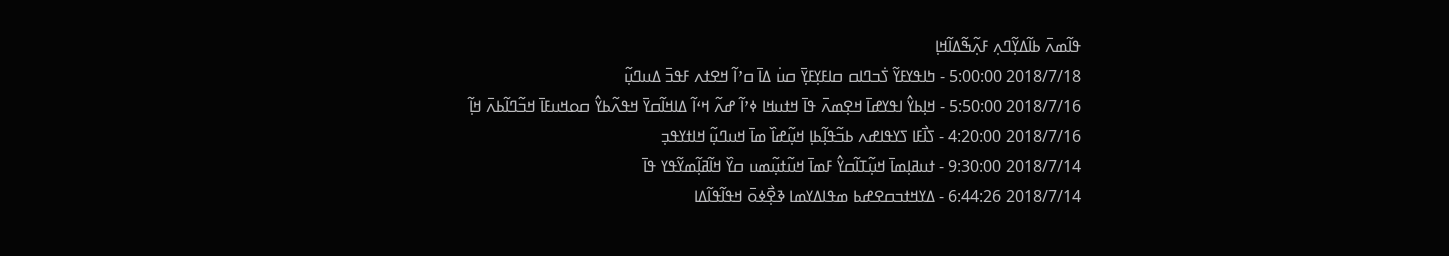ߟߊ߬ߘߍ߫ ߕߊ߬ߡߌ߲߬ߣߍ߲ ߓߍ߲߬ߒ߬ߡߊ߬ߞߊ߲
2018/7/18 5:00:00 - ߤߊߟߌߓߌ߬ ߖ߭ߏߣߊߛ ߛߊߓߌ߲ߓߌ߲߫ ߛߎ߭ ߡߊ߫ ߛߴߊ߬ ߞߐߙߍ ߓߟߏ߫ ߡߎߣߎ߲߬
2018/7/16 5:50:00 - ߞߊ߲ߕߌ߮ ߊߟߌߝߊ߫ ߞߐ߲ߘߍ߫ ߟߊ߫ ߞߙߎߞߊ ߦߴߊ߬ ߝߍ߬ ߞߵߊ߬ ߡߊߞߊ߬ߛߌ߫ ߞߟߍ߬ߕߌ߮ ߛߋߞߎߓߊ߫ ߞߏ߬ߣߊ߬ߕߍ߫ ߞߊ߲߬
2018/7/16 4:20:00 - ߖߊ߯ߓߊ ߖߌߟߊߝߍ ߕߏ߬ߟߊ߲߬ߕߊ߲ ߞߎ߲߬ߝߊ߰ ߘߊ߫ ߞߎߣߎ߲߬ ߞߊߙߌߟߏ߲
2018/7/14 9:30:00 - ߙߎߥߊ߲ߘߊ߫ ߞߎ߲߬ߠߊ߬ߛߌ߮ ߓߘߊ߫ ߞߎ߬ߙߎ߲߬ߘߎ ߛߌ߰ ߞߊ߬ߥߊ߲߬ߘߌ߬ߟߌ ߟߊ߫
2018/7/14 6:44:26 - ߡߌߞߙߏߛߐߝߕ ߘߟߊߡߌߘߊ ߢߐ߲߯ߦߋ߫ ߞߟߊ߬ߟߊ߬ߡߊ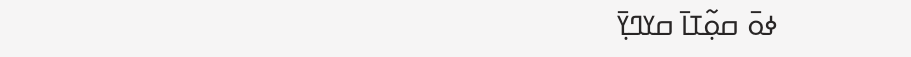ߦߋ߫ ߛߋ߲߬ߠߊ߫ ߛߌߣߌ߲߫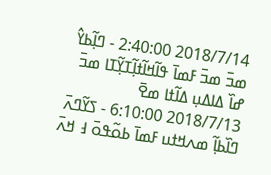2018/7/14 2:40:00 - ߣߊ߲߬ߕߌ߮ ߘߏ߫ ߘߏ߫ ߓߘߊ߫ ߟߊ߬ߞߊ߬ߙߊ߲߬ߠߌ߲߬ߠߊ ߘߏ߫ ߝߊ߰ ߡߊߡߎ߲ ߡߊ߬ߙߊ ߘߐ߫
2018/7/13 6:10:00 - ߖߌ߬ߣߍ߫ ߣߊ߰ߕߊ߲߬ ߘߍߞߙߎ ߓߘߊ߫ ߕߋ߬ߟߋ߫ ߃ ߞߍ߫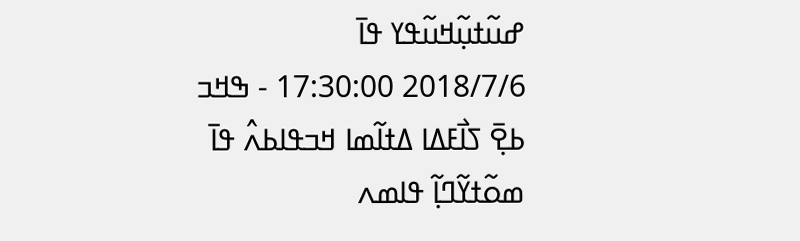ߝߎ߬ߙߎ߲߬ߞߎ߬ߟߌ ߟߊ߫
2018/7/6 17:30:00 - ߒߞߏ ߕߐ߲߫ ߖߊ߯ߓߡߊ ߡߙߊ߬ߘߊ ߞߏߟߊߕߍ߮ ߟߊ߫ ߘߋ߬ߙߌ߬ߣߊ߲߬ ߟߊߘߍ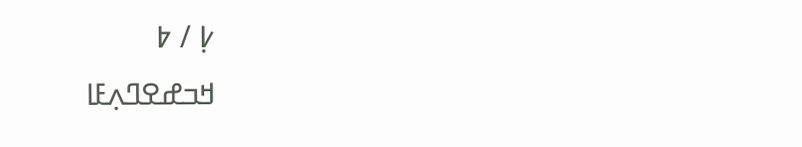߇߲ / ߈
ߞߏߝߐߣߍ߲ߓߊ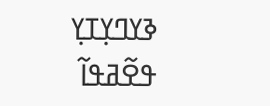ߢߌߣߌ߲ߠߌ߲
ߟߐ߬ߥߟߊ߬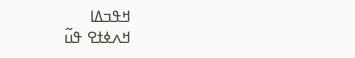ߞߟߏߡߊ
ߞߍߦߙߐ ߟߎ߬